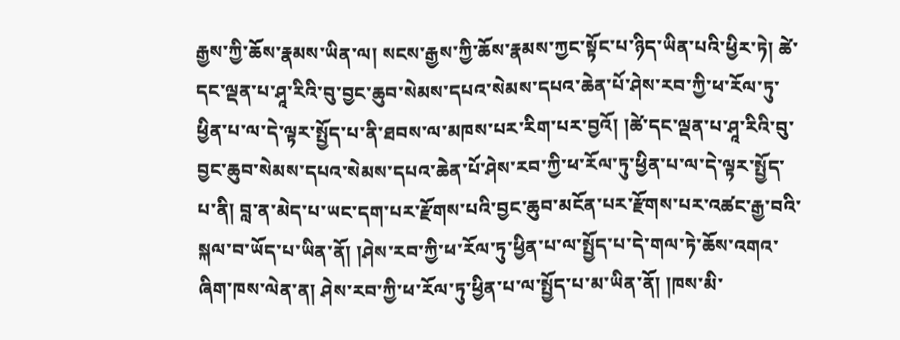རྒྱས་ཀྱི་ཆོས་རྣམས་ཡིན་ལ། སངས་རྒྱས་ཀྱི་ཆོས་རྣམས་ཀྱང་སྟོང་པ་ཉིད་ཡིན་པའི་ཕྱིར་ཏེ། ཚེ་དང་ལྡན་པ་ཤཱ་རིའི་བུ་བྱང་ཆུབ་སེམས་དཔའ་སེམས་དཔའ་ཆེན་པོ་ཤེས་རབ་ཀྱི་ཕ་རོལ་ཏུ་ཕྱིན་པ་ལ་དེ་ལྟར་སྤྱོད་པ་ནི་ཐབས་ལ་མཁས་པར་རིག་པར་བྱའོ། །ཚེ་དང་ལྡན་པ་ཤཱ་རིའི་བུ་བྱང་ཆུབ་སེམས་དཔའ་སེམས་དཔའ་ཆེན་པོ་ཤེས་རབ་ཀྱི་ཕ་རོལ་ཏུ་ཕྱིན་པ་ལ་དེ་ལྟར་སྤྱོད་པ་ནི། བླ་ན་མེད་པ་ཡང་དག་པར་རྫོགས་པའི་བྱང་ཆུབ་མངོན་པར་རྫོགས་པར་འཚང་རྒྱ་བའི་སྐལ་བ་ཡོད་པ་ཡིན་ནོ། །ཤེས་རབ་ཀྱི་ཕ་རོལ་ཏུ་ཕྱིན་པ་ལ་སྤྱོད་པ་དེ་གལ་ཏེ་ཆོས་འགའ་ཞིག་ཁས་ལེན་ན། ཤེས་རབ་ཀྱི་ཕ་རོལ་ཏུ་ཕྱིན་པ་ལ་སྤྱོད་པ་མ་ཡིན་ནོ། །ཁས་མི་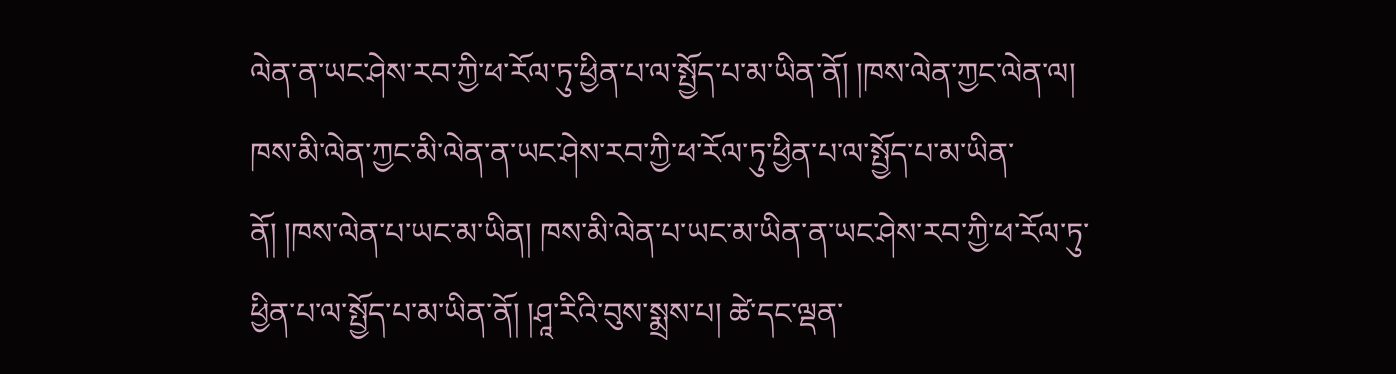ལེན་ན་ཡང་ཤེས་རབ་ཀྱི་ཕ་རོལ་ཏུ་ཕྱིན་པ་ལ་སྤྱོད་པ་མ་ཡིན་ནོ། །ཁས་ལེན་ཀྱང་ལེན་ལ། ཁས་མི་ལེན་ཀྱང་མི་ལེན་ན་ཡང་ཤེས་རབ་ཀྱི་ཕ་རོལ་ཏུ་ཕྱིན་པ་ལ་སྤྱོད་པ་མ་ཡིན་ནོ། །ཁས་ལེན་པ་ཡང་མ་ཡིན། ཁས་མི་ལེན་པ་ཡང་མ་ཡིན་ན་ཡང་ཤེས་རབ་ཀྱི་ཕ་རོལ་ཏུ་ཕྱིན་པ་ལ་སྤྱོད་པ་མ་ཡིན་ནོ། །ཤཱ་རིའི་བུས་སྨྲས་པ། ཚེ་དང་ལྡན་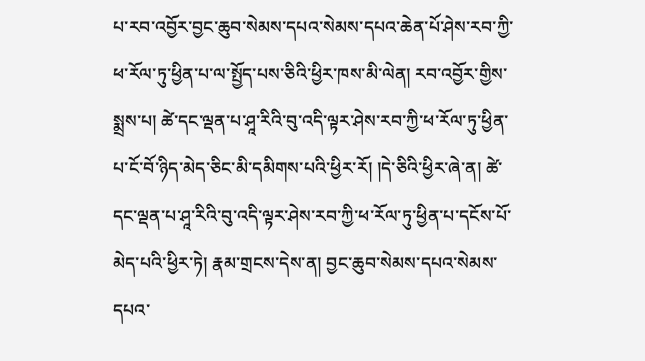པ་རབ་འབྱོར་བྱང་ཆུབ་སེམས་དཔའ་སེམས་དཔའ་ཆེན་པོ་ཤེས་རབ་ཀྱི་ཕ་རོལ་ཏུ་ཕྱིན་པ་ལ་སྤྱོད་པས་ཅིའི་ཕྱིར་ཁས་མི་ལེན། རབ་འབྱོར་གྱིས་སྨྲས་པ། ཚེ་དང་ལྡན་པ་ཤཱ་རིའི་བུ་འདི་ལྟར་ཤེས་རབ་ཀྱི་ཕ་རོལ་ཏུ་ཕྱིན་པ་ངོ་བོ་ཉིད་མེད་ཅིང་མི་དམིགས་པའི་ཕྱིར་རོ། །དེ་ཅིའི་ཕྱིར་ཞེ་ན། ཚེ་དང་ལྡན་པ་ཤཱ་རིའི་བུ་འདི་ལྟར་ཤེས་རབ་ཀྱི་ཕ་རོལ་ཏུ་ཕྱིན་པ་དངོས་པོ་མེད་པའི་ཕྱིར་ཏེ། རྣམ་གྲངས་དེས་ན། བྱང་ཆུབ་སེམས་དཔའ་སེམས་དཔའ་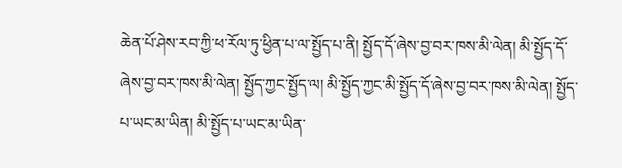ཆེན་པོ་ཤེས་རབ་ཀྱི་ཕ་རོལ་ཏུ་ཕྱིན་པ་ལ་སྤྱོད་པ་ནི། སྤྱོད་དོ་ཞེས་བྱ་བར་ཁས་མི་ལེན། མི་སྤྱོད་དོ་ཞེས་བྱ་བར་ཁས་མི་ལེན། སྤྱོད་ཀྱང་སྤྱོད་ལ། མི་སྤྱོད་ཀྱང་མི་སྤྱོད་དོ་ཞེས་བྱ་བར་ཁས་མི་ལེན། སྤྱོད་པ་ཡང་མ་ཡིན། མི་སྤྱོད་པ་ཡང་མ་ཡིན་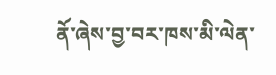ནོ་ཞེས་བྱ་བར་ཁས་མི་ལེན་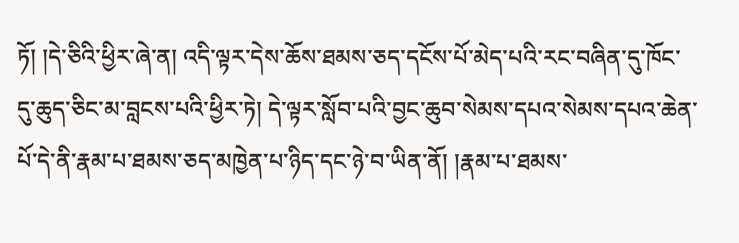ཏོ། །དེ་ཅིའི་ཕྱིར་ཞེ་ན། འདི་ལྟར་དེས་ཆོས་ཐམས་ཅད་དངོས་པོ་མེད་པའི་རང་བཞིན་དུ་ཁོང་དུ་ཆུད་ཅིང་མ་བླངས་པའི་ཕྱིར་ཏེ། དེ་ལྟར་སློབ་པའི་བྱང་ཆུབ་སེམས་དཔའ་སེམས་དཔའ་ཆེན་པོ་དེ་ནི་རྣམ་པ་ཐམས་ཅད་མཁྱེན་པ་ཉིད་དང་ཉེ་བ་ཡིན་ནོ། །རྣམ་པ་ཐམས་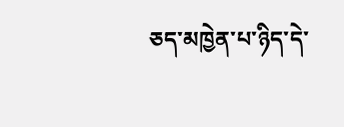ཅད་མཁྱེན་པ་ཉིད་དེ་